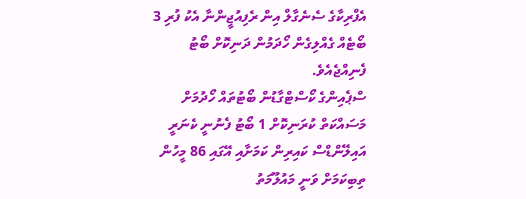އެފްރިކާގެ ސެނެގާލް އިން ރެފިއުޖީންނާ އެކު ފުރި 3 ބޯޓެއް ގެއްލިގެން ހޯދަމުން ދަނިކޮށް ބޯޓު ފެނިއްޖެއެވެ.
ސްޕެއިންގެ ކޯސްޓްގާޑުން ބޯޓުތައް ހޯދުމަށް މަސައްކަތް ކުރަނިކޮށް 1 ބޯޓު ފެނުނީ ކެނަރީ އައިލޭންޑްސް ކައިރިން ކަމަށާއި އޭގައި 86 މީހުން ތިބިކަމަށް ވަނީ މައުލޫމަތު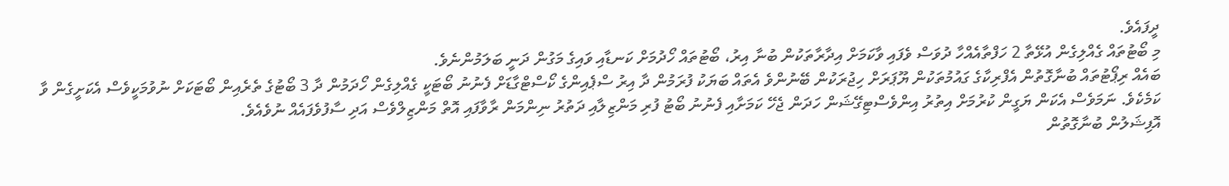ދީފައެވެ.
މި ބޯޓުތައް ގެއްލިގެން އުޅޭތާ 2 ހަފްތާއެއްހާ ދުވަސް ވެފައި ވާކަމަށް އިދާރާތަކުން ބުނާ އިރު، ބޯޓުތައް ހޯދުމަށް ކަނޑާއި ވައިގެ މަގުން ދަނީ ބަލަމުންނެވެ.
ބައެއް ރިޕޯޓުތައް ބުނާގޮތުން އެފްރިކާގެ ގައުމުތަކުން ޔޫޕަރަށް ހިޖުރަކުން ބޭނުންވެ އެތައް ބަޔަކު ފުރަމުން ދާ އިރު ސްޕެއިންގެ ކޯސްޓްގާޑަށް ފެނުނު ބޯޓަކީ ގެއްލިގެން ހޯދަމުން ދާ 3 ބޯޓުގެ ތެރެއިން ބޯޓަކަށް ނުވުމަކީވެސް އެކަށީގެން ވާ ކަމެކެވެ. ނަމަވެސް އެކަން ޔަގީން ކުރުމަށް އިތުރު އިންވެސްޓިގޭޝަން ހަދަން ޖެހޭ ކަމަށާއި ފެނުނު ބޯޓު ފުރި މަންޒިލާއި ދަތުރު ނިންމަން ރާވާފައި އޮތް މަންޒިލްވެސް އަދި ސާފުވެފައެއް ނުވެއެވެ.
އޮފިޝަލުން ބުނާގޮތުން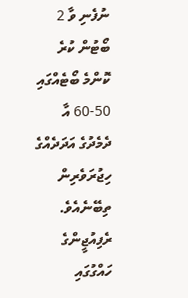ނުފެނި ވާ 2 ބޯޓުން ކުރެ ކޮންމެ ބޯޓެއްގައި 50-60 އާ ދެމެދުގެ އަދަދެއްގެ ހިޖުރަވެރިން ތިބޭނެއެވެ.
ރެފިއުޖީންގެ ހައްގުގައި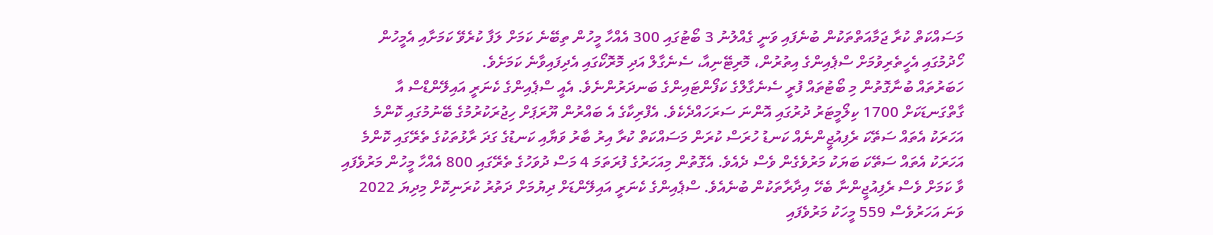މަސައްކަތް ކުރާ ޖަމާއަތްތަކުން ބުނެފައި ވަނީ ގެއްލުނު 3 ބޯޓުގައި 300 އެއްހާ މީހުން ތިބޭނެ ކަމަށް ލަފާ ކުރެވޭ ކަމަށާއި އެމީހުން ހޯދުމުގައި އެހީތެރިވުމަށް ސްޕެއިންގެ އިތުރުން، މޮރިޓޭނިއާ، ސެނެގާލް އަދި މޮރޮކޯގައި އެދިފައިވާނެ ކަމަށެވެ.
ހަބަރުތައް ބުނާގޮތުން މި ބޯޓުތައް ފުރީ ސެނެގާލްގެ ކަފޯންޓައިންގެ ބަނދަރުންނެވެ. އެއީ ސްޕެއިންގެ ކެނަރީ އައިލޭންޑްސް އާ ގާތްގަނޑަކަށް 1700 ކިލޯމީޓަރު ދުރުގައި އޮންނަ ސަރަހައްދެކެވެ. އެފްރިކާގެ އެ ބައްރުން ޔޫރަޕަށް ހިޖުރަކުރުމުގެ ބޭނުމުގައި ކޮންމެ އަހަރަކު އެތައް ސަތޭކަ ރެފިއުޖީންނެއް ކަނޑު ހުރަސް ކުރަން މަސައްކަތް ކުރާ އިރު ބާރު ވަޔާއި ކަނޑުގެ ގަދަ ރާޅުތަކުގެ ތެރޭގައި ކޮންމެ އަހަރަކު އެތައް ސަތޭކަ ބަޔަކު މަރުވެގެން ވެސް ދެއެވެ. އެގޮތުން މިއަހަރުގެ ފުރަތަމަ 4 މަސް ދުވަހުގެ ތެރޭގައި 800 އެއްހާ މީހުން މަރުވެފައި ވާ ކަމަށް ވެސް ރެފިއުޖީންނާ ބެހޭ އިދާރާތަކުން ބުނެއެވެ. ސްޕެއިންގެ ކެނަރީ އައިލޭންޑަށް ދިޔުމަށް ދަތުރު ކުރަނިކޮށް މިދިޔަ 2022 ވަނަ އަހަރުވެސް 559 މީހަކު މަރުވެފައި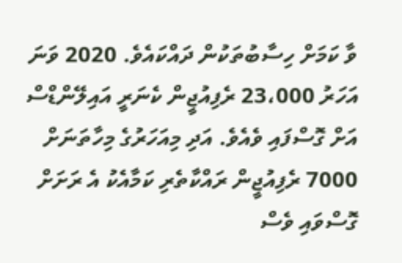ވާ ކަމަށް ހިސާބުތަކުން ދައްކައެވެ. 2020 ވަނަ އަހަރު 23،000 ރެފިއުޖީން ކެނަރީ އައިލޭންޑްސް އަށް ގޮސްފައި ވެއެވެ. އަދި މިއަހަރުގެ މިހާތަނަށް 7000 ރެފިއުޖީން ރައްކާތެރި ކަމާއެކު އެ ރަށަށް ގޮސްވައި ވެސް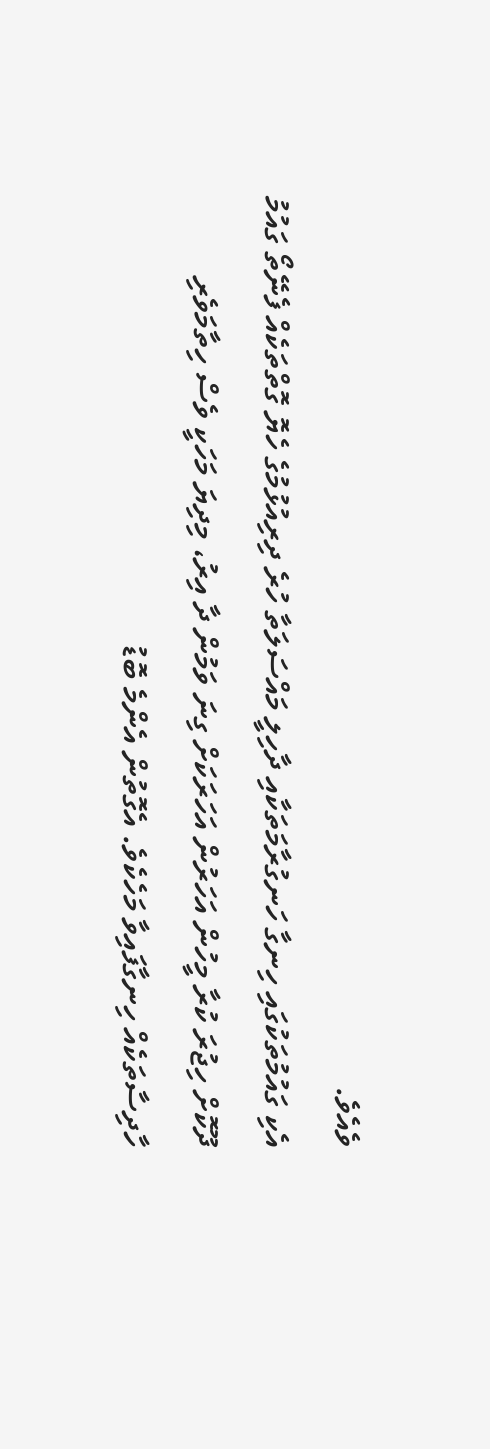ވެއެވެ.
އެކި ގައުމުތަކުގައި ހިނގާ ހަނގުރާމަތަކާއި ދާހިލީ މައްސަލަތާ ހުރެ ދިރިއުޅުމުގެ ހެޔޮ ގޮތްތަކެއް ފެނޭތޯ ގައުމު ދޫކޮށް ހިޖުރަ ކުރާ މީހުން އަހަރުން އަހަރަކަށް ގިނަ ވަމުން ދާ އިރު، މިދިޔަ މަހަކީ ވެސް ހިތާމަވެރި ހާދިސާތަކެއް ހިނގާފައިވާ މަހެކެވެ. އެގޮތުން އެންމެ ބޮޑު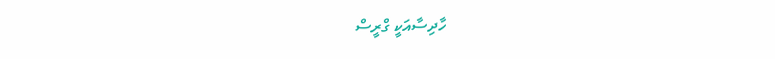ހާދިސާއަކީ ގްރީސް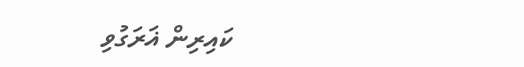ކައިރިން ޣަރަގުވި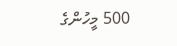500 މީހުންގެ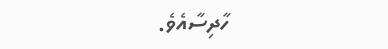ހާދިސާއެވެ.